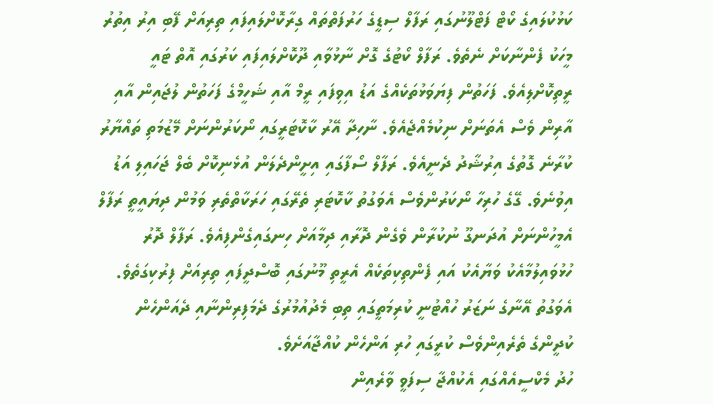ކަޅުކުލައިގެ ކޯޓް ފަޓްލޫނުގައި ރަފާލް ސިޑީގެ ހަރުފަތްތައް ގިރާކޮށްލައިފައި ތިރިއަށް ފޭބި އިރު އިތުރު މީހަކު ފެންނާކަށް ނެތެވެ. ރަފާލް ކޯޓުގެ ގޮށް ނާޅުވާއި ދޫކޮށްލައިފައި ކަރުގައި އޮތް ޓައީ ރީތިކޮށްލިއެވެ. ފަހަތުން ފިޔަވަޅުތަކެއްގެ އަޑު އިވިފައި ރީމް އާއި ޝަހީމްގެ ފަހަތުން ލުޖައިން އާއި އާރިން ވެސް އެތަނަށް ނިކުމެއްޖެއެވެ. ނާހިދާ އޭރު ކާކޮޓަރީގައި ނޯކަރުންނަށް މޭޒުމަތި ތައްޔާރު ކުރާނެ ގޮތުގެ އިރުޝާދު ދެނީއެވެ. ރަފާލް ސޯފާގައި އިށީންދެލަން އުޅެނިކޮށް ބެލް ޖަހައިލި އަޑު އިވުނެވެ. ގޭގެ ހުރިހާ ނޯކަރުންވެސް އެވަގުތު ކާކޮޓަރި ތެރޭގައި ހަރަކާތްތެރި ވަމުން ދިޔައީތީ ރަފާލް އެމީހުންނަށް އުދަނގޫ ނުކުރާން ވެގެން ދޮރާއި ދިމާއަށް ހިނގައިގެންފިއެވެ. ރަފާލް ދޮރު ހުޅުވައިލުމާއެކު ވަޔާއެކު އައި ފެންތިކިތަކެއް އެރީތި މޫނުގައި ބޮސްދީފައި ތިރިއަށް ފިރުކިގަތެވެ. އެވަގުތު އޭނާގެ ނަޒަރު ހުއްޓުނީ ކުރިމަތީގައި ތިބި މެދުއުމުރުގެ ދެމަފިރިންނާއި ދެއަންހެން ކުދީންގެ ތެރެއިންވެސް ކުރީގައި ހުރި އަންހެން ކުއްޖާއަށެވެ.
ހުދު މެކްސީއެއްގައި އެކުއްޖާ ސިފަވީ ވާރެއިން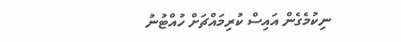ނިކުމެގެން އައިސް ކުރިމައްޗަށް ހުއްޓުނު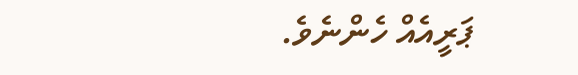ޕަރީއެއް ހެންނެވެ.